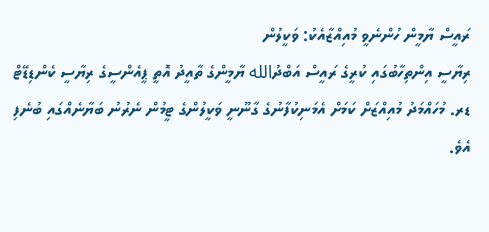ރައީސް ޔާމީން ހުންނެވީ މުއިއްޒާއެކު: ވަކީލުން
ރިޔާސީ އިންތިހާބުގައި ކުރީގެ ރައީސް އަބްދުالله ޔާމީންގެ ތާއީދު އޮތީ ޕީއެންސީގެ ރިޔާސީ ކެންޑިޑޭޓް ޑރ. މުހައްމަދު މުއިއްޒަށް ކަމަށް އެމަނިކުފާނުގެ ގާނޫނީ ވަކީލުންގެ ޓީމުން ނެރުނު ބަޔާނެއްގައި ބުނެފި އެވެ.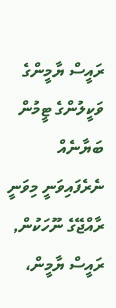ރައީސް ޔާމީންގެ ވަކީލުންގެ ޓީމުން ބަޔާނެއް ނެރެފައިވަނީ މިވަނީ ރާއްޖޭގެ ނޫހަކުން, ރައީސް ޔާމީން،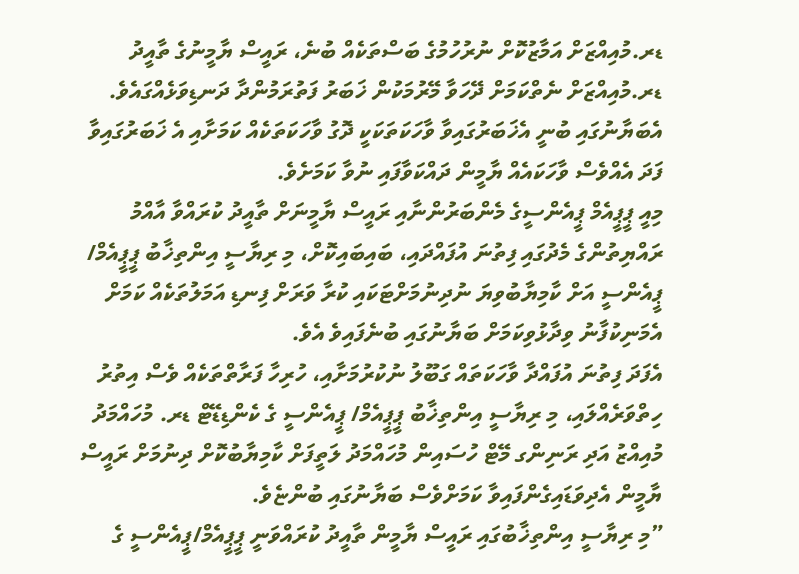ޑރ.މުއިއްޒަށް އަމާޒުކޮށް ނުރުހުމުގެ ބަސްތަކެއް ބުނެ، ރައީސް ޔާމީނުގެ ތާއީދު ޑރ.މުއިއްޒަށް ނެތްކަމަށް ދޭހަވާ މޭރުމަކުން ޚަބަރު ފަތުރަމުންދާ ދަނޑިވަޅެއްގައެވެ.
އެބަޔާނުގައި ބުނީ އެޚަބަރުގައިވާ ވާހަކަތަކަކީ ދޮގު ވާހަކަތަކެއް ކަމަށާއި އެ ޚަބަރުގައިވާ ފަދަ އެއްވެސް ވާހަކައެއް ޔާމީން ދައްކަވާފައި ނުވާ ކަމަށެވެ.
މިއީ ޕީޕީއެމް ޕީއެންސީގެ މެންބަރުންނާއި ރައީސް ޔާމީނަށް ތާއީދު ކުރައްވާ އާއްމު ރައްޔިތުންގެ މެދުގައި ފިތުނަ އުފައްދައި، ބައިބައިކޮށް، މި ރިޔާސީ އިންތިޚާބު ޕީޕީއެމް/ ޕީއެންސީ އަށް ކާމިޔާބުވިޔަ ނުދިނުމަށްޓަކައި ކުރާ ވަރަށް ފިނޑި އަމަލުތަކެއް ކަމަށް އެމަނިކުފާނު ވިދާޅުވިކަމަށް ބަޔާނުގައި ބުނެފައިވެ އެވެ.
އެފަދަ ފިތުނަ އުފައްދާ ވާހަކަތައް ގަބޫލު ނުކުރުމަށާއި، ހުރިހާ ފަރާތްތަކެއް ވެސް އިތުރު ހިތްވަރެއްލައި، މި ރިޔާސީ އިންތިޚާބު ޕީޕީއެމް/ ޕީއެންސީ ގެ ކެންޑިޑޭޓް ޑރ. މުހައްމަދު މުއިއްޒު އަދި ރަނިންގ މޭޓް ހުސައިން މުހައްމަދު ލަތީފަށް ކާމިޔާބުކޮށް ދިނުމަށް ރައީސް ޔާމީން އެދިވަޑައިގެންފައިވާ ކަމަށްވެސް ބަޔާނުގައި ބުންޏެވެ.
”މި ރިޔާސީ އިންތިޚާބުގައި ރައީސް ޔާމީން ތާއީދު ކުރައްވަނީ ޕީޕީއެމް/ޕީއެންސީ ގެ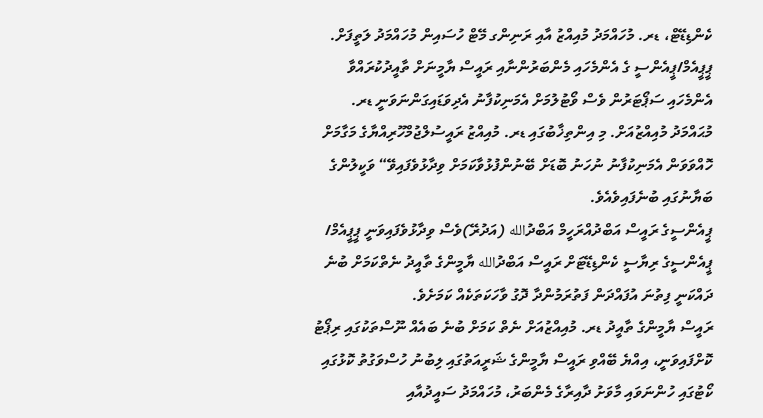ކެންޑިޑޭޓް، ޑރ. މުހައްމަދު މުއިއްޒު އާއި ރަނިންގ މޭޓް ހުސައިން މުހައްމަދު ލަތީފަށް. ޕީޕީއެމް/ޕީއެންސީ ގެ އެންމެހައި މެންބަރުންނާއި ރައީސް ޔާމީނަށް ތާއީދުކުރައްވާ އެންމެހައި ސަޕޯޓަރުން ވެސް ވޯޓުލުމަށް އެމަނިކުފާނު އެދިވަޑައިގަންނަވަނީ ޑރ. މުޙައްމަދު މުއިއްޒުއަށް. މި އިންތިޚާބުގައި ޑރ. މުއިއްޒު ރައީސުލްޖުމްހޫރިއްޔާގެ މަގާމަށް ހޮއްވަވަން އެމަނިކުފާނު ނުހަނު ބޮޑަށް ބޭނުންފުޅުވާކަމަށް ވިދާޅުވެފައިވޭ“ ވަކީލުންގެ ބަޔާނުގައި ބުނެފައިވެއެވެ.
ޕީއެންސީގެ ރައީސް އަބްދުއްރަހީމް އަބްދުالله (އަދުރޭ)ވެސް ވިދާޅުވެފައިވަނީ ޕީޕީއެމް/ ޕީއެންސީގެ ރިޔާސީ ކެންޑިޑޭޓަށް ރައީސް އަބްދުالله ޔާމީންގެ ތާއީދު ނެތްކަމަށް ބުނެ ދައްކަނީ ފިތުނަ އުފައްދަން ފަތުރަމުންދާ ދޮގު ވާހަކަތަކެއް ކަމަށެވެ.
ރައީސް ޔާމީންގެ ތާއީދު ޑރ. މުއިއްޒުއަށް ނެތް ކަމަށް ބުނެ ބައެއް ނޫސްތަކުގައި ރިޕޯޓު ކޮށްފައިވަނީ، އިއްޔެ ބޭއްވި ރައީސް ޔާމީންގެ ޝަރީއަތުގައި ލިބުނު ހުސްވަގުތު ކޮޅުގައި ކޯޓުގައި ހުންނަވައި މާވަށު ދާއިރާގެ މެންބަރު، މުހައްމަދު ސައީދުއާއި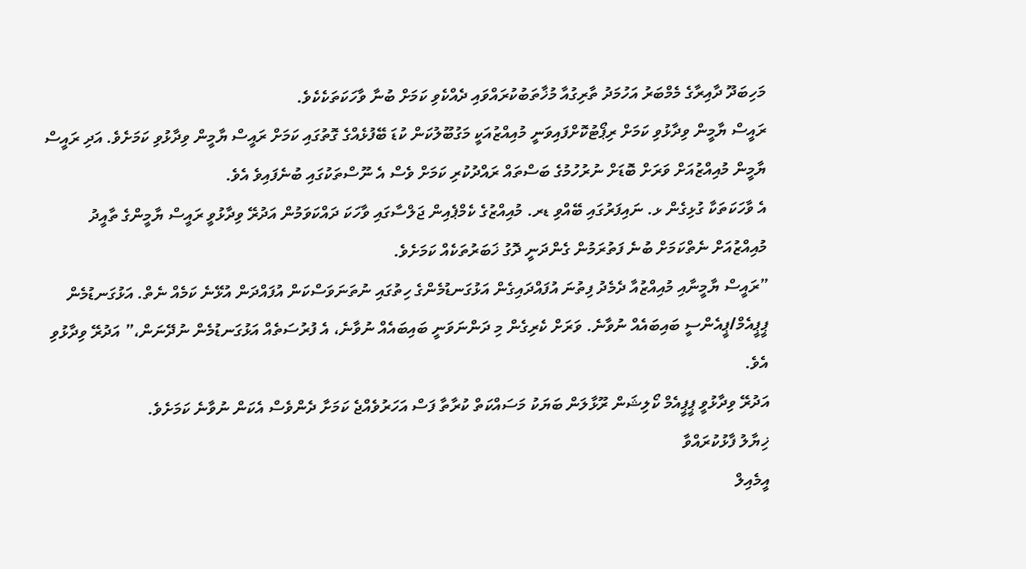މަހިބަދޫ ދާއިރާގެ މެމްބަރު އަހުމަދު ތާރިގުއާ މުޚާތަބުކުރައްވައި ދެއްކެވި ކަމަށް ބުނާ ވާހަކަތަކެކެވެ.
ރައީސް ޔާމީން ވިދާޅުވި ކަމަށް ރިޕޯޓުކޮށްފައިވަނީ މުއިއްޒުއަކީ މަގުބޫލުކަން ކުޑަ ބޭފުޅެއްގެ ގޮތުގައި ކަމަށް ރައީސް ޔާމީން ވިދާޅުވި ކަމަށެވެ. އަދި ރައީސް ޔާމީން މުއިއްޒުއަށް ވަރަށް ބޮޑަށް ނުރުހުމުގެ ބަސްތައް ރައްދުކުރި ކަމަށް ވެސް އެ ނޫސްތަކުގައި ބުނެފައިވެ އެވެ.
އެ ވާހަކަތަކާ ގުޅިގެން ޅ. ނައިފަރުގައި ބޭއްވި ޑރ. މުއިއްޒުގެ ކެމްޕެއިން ޖަލްސާގައި ވާހަކަ ދައްކަވަމުން އަދުރޭ ވިދާޅުވީ ރައީސް ޔާމީންގެ ތާއީދު މުއިއްޒުއަށް ނެތްކަމަށް ބުނެ ފަތުރަމުން ގެންދަނީ ދޮގު ޚަބަރުތަކެއް ކަމަށެވެ.
”ރައީސް ޔާމީނާއި މުއިއްޒުއާ ދެމެދު ފިތުނަ އުފައްދައިގެން އަޅުގަނޑުމެންގެ ހިތުގައި ނުތަނަވަސްކަން އުފައްދަން އުޅޭނެ ކަމެއް ނެތް. އަޅުގަނޑުމެން ޕީޕީއެމް/ޕީއެންސީ ބައިބައެއް ނުވާނެ. ވަރަށް ކެރިގެން މި ދަންނަވަނީ ބައިބައެއް ނުވާނެ، އެ ފުރުސަތެއް އަޅުގަނޑުމެން ނުދޭނަން،” އަދުރޭ ވިދާޅުވި އެވެ.
އަދުރޭ ވިދާޅުވީ ޕީޕީއެމް ކޯލިޝަން ރޫޅާލަން ބަޔަކު މަސައްކަތް ކުރާތާ ފަސް އަހަރުވެއްޖެ ކަމަށާ ދެންވެސް އެކަން ނުވާނެ ކަމަށެވެ.
ޚިޔާލު ފާޅުކުރައްވާ
އީމެއިލް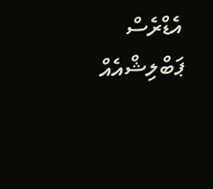އެޑްރެސް ޕަބްލިޝްއެއް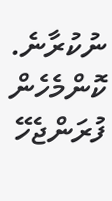ނުކުރާނެ. ކޮންމެހެން ފުރަންޖެހޭ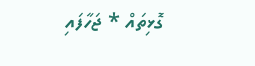ގޮޅިތައް * ޖަހާފައި